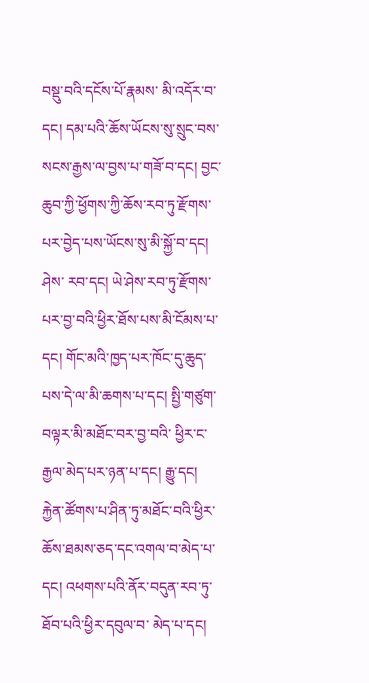བསྡུ་བའི་དངོས་པོ་རྣམས་ མི་འདོར་བ་དང། དམ་པའི་ཆོས་ཡོངས་སུ་སྲུང་བས་སངས་རྒྱས་ལ་བྱས་པ་གཟོ་བ་དང། བྱང་ཆུབ་ཀྱི་ཕྱོགས་ཀྱི་ཆོས་རབ་ཏུ་རྫོགས་པར་བྱེད་པས་ཡོངས་སུ་མི་སྐྱོ་བ་དང། ཤེས་ རབ་དང། ཡེ་ཤེས་རབ་ཏུ་རྫོགས་པར་བྱ་བའི་ཕྱིར་ཐོས་པས་མི་ངོམས་པ་དང། གོང་མའི་ཁྱད་པར་ཁོང་དུ་ཆུད་པས་དེ་ལ་མི་ཆགས་པ་དང། སྤྱི་གཙུག་བལྟར་མི་མཐོང་བར་བྱ་བའི་ ཕྱིར་ང་རྒྱལ་མེད་པར་ཉན་པ་དང། རྒྱུ་དང། རྐྱེན་ཚོགས་པ་ཤིན་ཏུ་མཐོང་བའི་ཕྱིར་ཆོས་ཐམས་ཅད་དང་འགལ་བ་མེད་པ་དང། འཕགས་པའི་ནོར་བདུན་རབ་ཏུ་ཐོབ་པའི་ཕྱིར་དབུལ་བ་ མེད་པ་དང།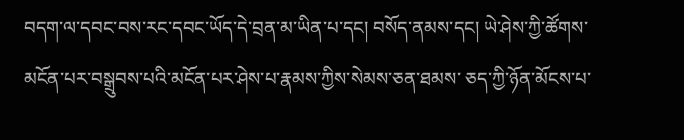བདག་ལ་དབང་བས་རང་དབང་ཡོད་དེ་བྲན་མ་ཡིན་པ་དང། བསོད་ནམས་དང། ཡེ་ཤེས་ཀྱི་ཚོགས་མངོན་པར་བསྒྲུབས་པའི་མངོན་པར་ཤེས་པ་རྣམས་ཀྱིས་སེམས་ཅན་ཐམས་ ཅད་ཀྱི་ཉོན་མོངས་པ་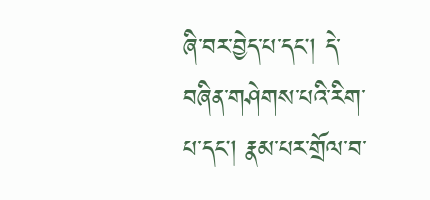ཞི་བར་བྱེད་པ་དང། དེ་བཞིན་གཤེགས་པའི་རིག་པ་དང། རྣམ་པར་གྲོལ་བ་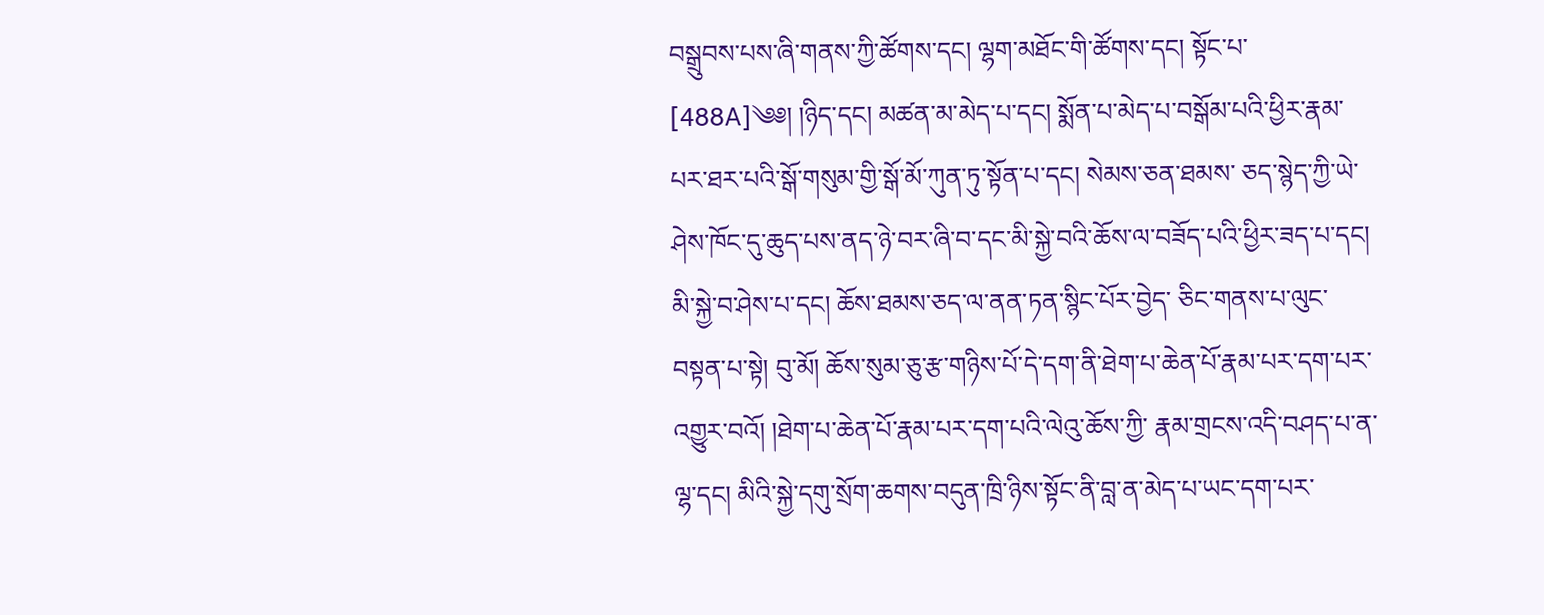བསྒྲུབས་པས་ཞི་གནས་ཀྱི་ཚོགས་དང། ལྷག་མཐོང་གི་ཚོགས་དང། སྟོང་པ་ [488A]༄༅། །ཉིད་དང། མཚན་མ་མེད་པ་དང། སྨོན་པ་མེད་པ་བསྒོམ་པའི་ཕྱིར་རྣམ་པར་ཐར་པའི་སྒོ་གསུམ་གྱི་སྒོ་མོ་ཀུན་ཏུ་སྟོན་པ་དང། སེམས་ཅན་ཐམས་ ཅད་སྙེད་ཀྱི་ཡེ་ཤེས་ཁོང་དུ་ཆུད་པས་ནད་ཉེ་བར་ཞི་བ་དང་མི་སྐྱེ་བའི་ཆོས་ལ་བཟོད་པའི་ཕྱིར་ཟད་པ་དང། མི་སྐྱེ་བ་ཤེས་པ་དང། ཆོས་ཐམས་ཅད་ལ་ནན་ཏན་སྙིང་པོར་བྱེད་ ཅིང་གནས་པ་ལུང་བསྟན་པ་སྟེ། བུ་མོ། ཆོས་སུམ་ཅུ་རྩ་གཉིས་པོ་དེ་དག་ནི་ཐེག་པ་ཆེན་པོ་རྣམ་པར་དག་པར་འགྱུར་བའོ། །ཐེག་པ་ཆེན་པོ་རྣམ་པར་དག་པའི་ལེའུ་ཆོས་ཀྱི་ རྣམ་གྲངས་འདི་བཤད་པ་ན་ལྷ་དང། མིའི་སྐྱེ་དགུ་སྲོག་ཆགས་བདུན་ཁྲི་ཉིས་སྟོང་ནི་བླ་ན་མེད་པ་ཡང་དག་པར་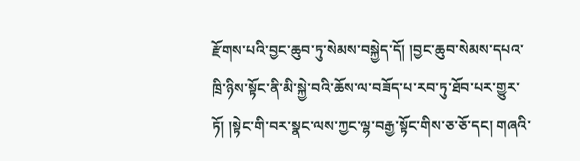རྫོགས་པའི་བྱང་ཆུབ་ཏུ་སེམས་བསྐྱེད་དོ། །བྱང་ཆུབ་སེམས་དཔའ་ ཁྲི་ཉིས་སྟོང་ནི་མི་སྐྱེ་བའི་ཆོས་ལ་བཟོད་པ་རབ་ཏུ་ཐོབ་པར་གྱུར་ཏོ། །སྟེང་གི་བར་སྣང་ལས་ཀྱང་ལྷ་བརྒྱ་སྟོང་གིས་ཅ་ཅོ་དང། གཞའི་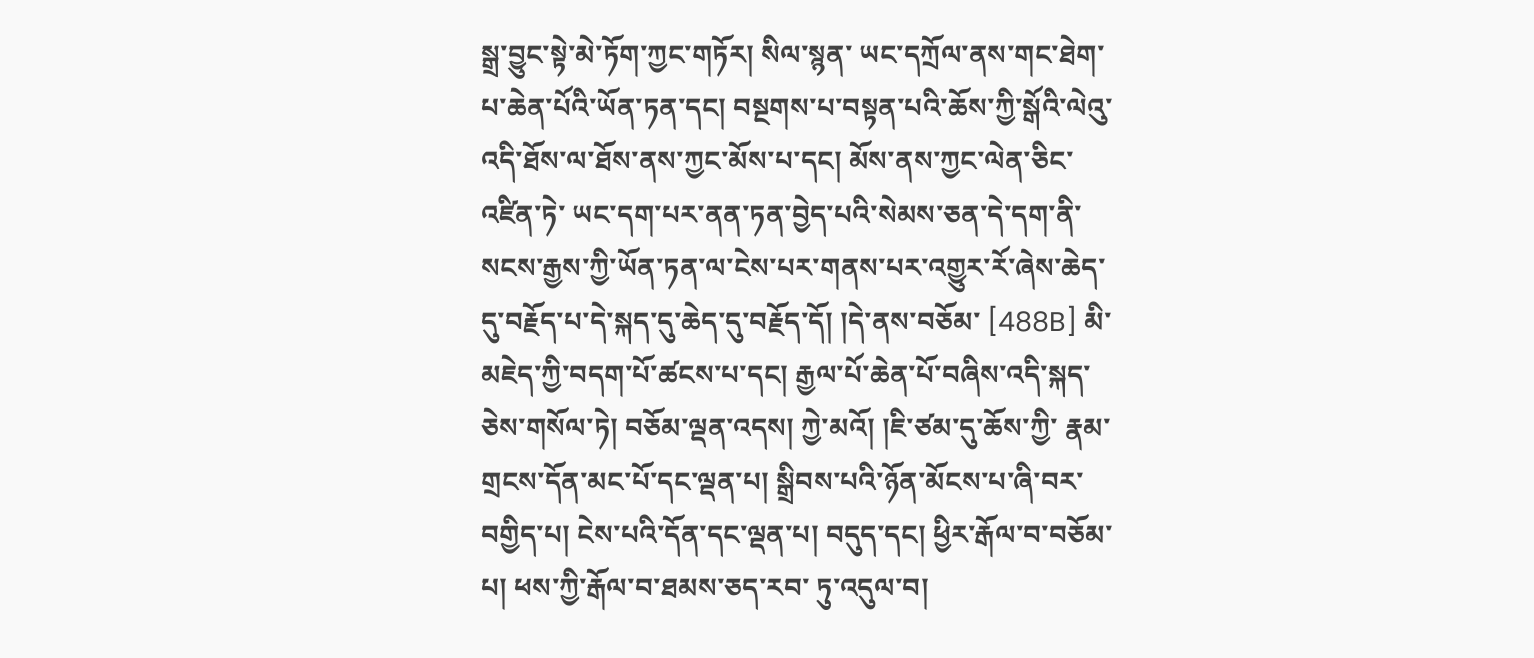སྒྲ་བྱུང་སྟེ་མེ་ཏོག་ཀྱང་གཏོར། སིལ་སྙན་ ཡང་དཀྲོལ་ནས་གང་ཐེག་པ་ཆེན་པོའི་ཡོན་ཏན་དང། བསྔགས་པ་བསྟན་པའི་ཆོས་ཀྱི་སྒོའི་ལེའུ་འདི་ཐོས་ལ་ཐོས་ནས་ཀྱང་མོས་པ་དང། མོས་ནས་ཀྱང་ལེན་ཅིང་འཛིན་ཏེ་ ཡང་དག་པར་ནན་ཏན་བྱེད་པའི་སེམས་ཅན་དེ་དག་ནི་སངས་རྒྱས་ཀྱི་ཡོན་ཏན་ལ་ངེས་པར་གནས་པར་འགྱུར་རོ་ཞེས་ཆེད་དུ་བརྗོད་པ་དེ་སྐད་དུ་ཆེད་དུ་བརྗོད་དོ། །དེ་ནས་བཅོམ་ [488B] མི་མཇེད་ཀྱི་བདག་པོ་ཚངས་པ་དང། རྒྱལ་པོ་ཆེན་པོ་བཞིས་འདི་སྐད་ཅེས་གསོལ་ཏེ། བཅོམ་ལྡན་འདས། ཀྱེ་མའོ། །ཇི་ཙམ་དུ་ཆོས་ཀྱི་ རྣམ་གྲངས་དོན་མང་པོ་དང་ལྡན་པ། སྒྲིབས་པའི་ཉོན་མོངས་པ་ཞི་བར་བགྱིད་པ། ངེས་པའི་དོན་དང་ལྡན་པ། བདུད་དང། ཕྱིར་རྒོལ་བ་བཅོམ་པ། ཕས་ཀྱི་རྒོལ་བ་ཐམས་ཅད་རབ་ ཏུ་འདུལ་བ།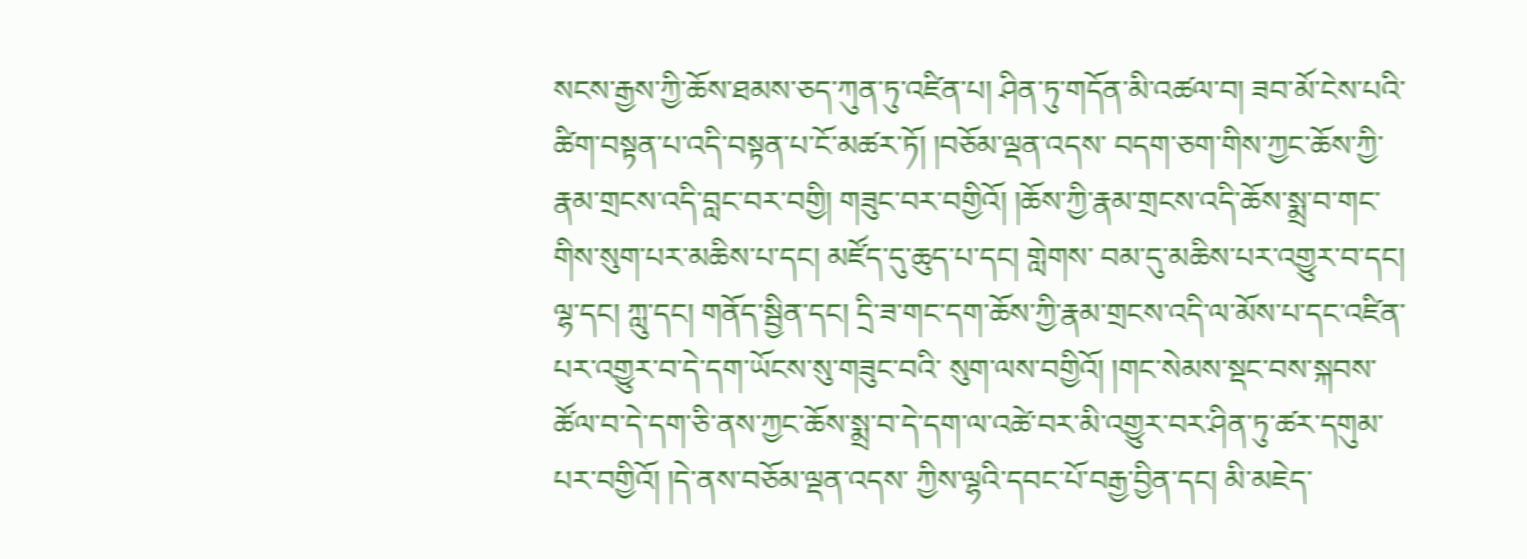སངས་རྒྱས་ཀྱི་ཆོས་ཐམས་ཅད་ཀུན་ཏུ་འཛིན་པ། ཤིན་ཏུ་གདོན་མི་འཚལ་བ། ཟབ་མོ་ངེས་པའི་ཚིག་བསྟན་པ་འདི་བསྟན་པ་ངོ་མཚར་ཏོ། །བཅོམ་ལྡན་འདས་ བདག་ཅག་གིས་ཀྱང་ཆོས་ཀྱི་རྣམ་གྲངས་འདི་བླང་བར་བགྱི། གཟུང་བར་བགྱིའོ། །ཆོས་ཀྱི་རྣམ་གྲངས་འདི་ཆོས་སྨྲ་བ་གང་གིས་སུག་པར་མཆིས་པ་དང། མཛོད་དུ་ཆུད་པ་དང། གླེགས་ བམ་དུ་མཆིས་པར་འགྱུར་བ་དང། ལྷ་དང། ཀླུ་དང། གནོད་སྦྱིན་དང། དྲི་ཟ་གང་དག་ཆོས་ཀྱི་རྣམ་གྲངས་འདི་ལ་མོས་པ་དང་འཛིན་པར་འགྱུར་བ་དེ་དག་ཡོངས་སུ་གཟུང་བའི་ སུག་ལས་བགྱིའོ། །གང་སེམས་སྡང་བས་སྐབས་ཚོལ་བ་དེ་དག་ཅི་ནས་ཀྱང་ཆོས་སྨྲ་བ་དེ་དག་ལ་འཚེ་བར་མི་འགྱུར་བར་ཤིན་ཏུ་ཚར་དགུམ་པར་བགྱིའོ། །དེ་ནས་བཅོམ་ལྡན་འདས་ ཀྱིས་ལྷའི་དབང་པོ་བརྒྱ་བྱིན་དང། མི་མཇེད་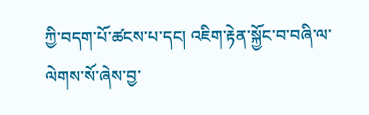ཀྱི་བདག་པོ་ཚངས་པ་དང། འཇིག་རྟེན་སྐྱོང་བ་བཞི་ལ་ལེགས་སོ་ཞེས་བྱ་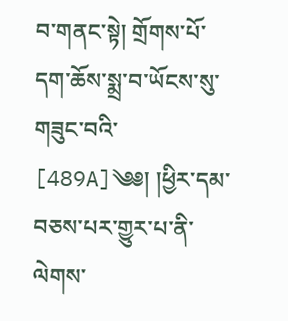བ་གནང་སྟེ། གྲོགས་པོ་དག་ཆོས་སྨྲ་བ་ཡོངས་སུ་གཟུང་བའི་ [489A]༄༅། །ཕྱིར་དམ་བཅས་པར་གྱུར་པ་ནི་ལེགས་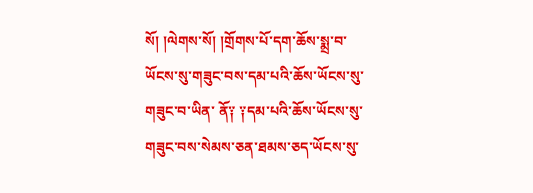སོ། །ལེགས་སོ། །གྲོགས་པོ་དག་ཆོས་སྨྲ་བ་ཡོངས་སུ་གཟུང་བས་དམ་པའི་ཆོས་ཡོངས་སུ་གཟུང་བ་ཡིན་ ནོ༑ ༑དམ་པའི་ཆོས་ཡོངས་སུ་གཟུང་བས་སེམས་ཅན་ཐམས་ཅད་ཡོངས་སུ་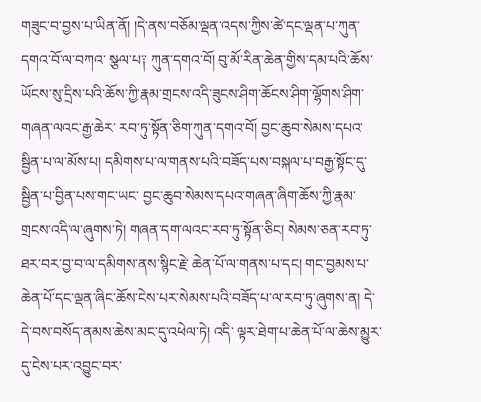གཟུང་བ་བྱས་པ་ཡིན་ནོ། །དེ་ནས་བཅོམ་ལྡན་འདས་ཀྱིས་ཚེ་དང་ལྡན་པ་ཀུན་དགའ་བོ་ལ་བཀའ་ སྩལ་པ༑ ཀུན་དགའ་བོ། བུ་མོ་རིན་ཆེན་གྱིས་དམ་པའི་ཆོས་ཡོངས་སུ་དྲིས་པའི་ཆོས་ཀྱི་རྣམ་གྲངས་འདི་ཟུངས་ཤིག་ཆོངས་ཤིག་ལྷོགས་ཤིག་གཞན་ལའང་རྒྱ་ཆེར་ རབ་ཏུ་སྟོན་ཅིག་ཀུན་དགའ་བོ། བྱང་ཆུབ་སེམས་དཔའ་སྦྱིན་པ་ལ་མོས་པ། དམིགས་པ་ལ་གནས་པའི་བཟོད་པས་བསྐལ་པ་བརྒྱ་སྟོང་དུ་སྦྱིན་པ་བྱིན་པས་གང་ཡང་ བྱང་ཆུབ་སེམས་དཔའ་གཞན་ཞིག་ཆོས་ཀྱི་རྣམ་གྲངས་འདི་ལ་ཞུགས་ཏེ། གཞན་དག་ལའང་རབ་ཏུ་སྟོན་ཅིང། སེམས་ཅན་རབ་ཏུ་ཐར་བར་བྱ་བ་ལ་དམིགས་ནས་སྙིང་རྗེ་ ཆེན་པོ་ལ་གནས་པ་དང། གང་བྱམས་པ་ཆེན་པོ་དང་ལྡན་ཞིང་ཆོས་ངེས་པར་སེམས་པའི་བཟོད་པ་ལ་རབ་ཏུ་ཞུགས་ན། དེ་དེ་བས་བསོད་ནམས་ཆེས་མང་དུ་འཕེལ་ཏེ། འདི་ ལྟར་ཐེག་པ་ཆེན་པོ་ལ་ཆེས་མྱུར་དུ་ངེས་པར་འབྱུང་བར་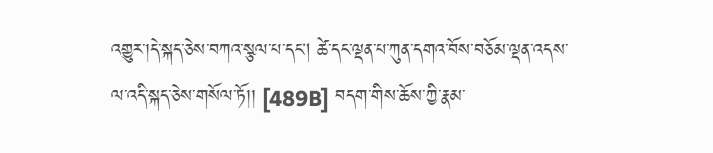འགྱུར་།དེ་སྐད་ཅེས་བཀའ་སྩལ་པ་དང། ཚེ་དང་ལྡན་པ་ཀུན་དགའ་བོས་བཅོམ་ལྡན་འདས་ལ་འདི་སྐད་ཅེས་གསོལ་ཏོ།། [489B] བདག་གིས་ཆོས་ཀྱི་རྣམ་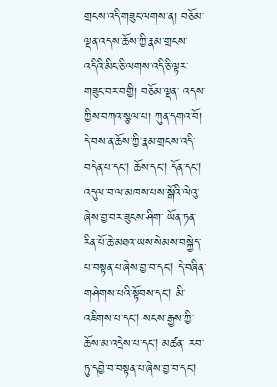གྲངས་འདི་གཟུང་ལགས་ན། བཅོམ་ལྡན་འདས་ཆོས་ཀྱི་རྣམ་གྲངས་འདིའི་མིང་ཅི་ལགས་འདི་ཅི་ལྟར་གཟུང་བར་བགྱི། བཅོམ་ལྡན་ འདས་ཀྱིས་བཀའ་སྩལ་པ། ཀུན་དགའ་བོ། དེ་བས་ན་ཆོས་ཀྱི་རྣམ་གྲངས་འདི་བདེན་པ་དང། ཆོས་དང། དོན་དང། འདུལ་བ་ལ་མཁས་པས་སྒོའི་ལེའུ་ཞེས་བྱ་བར་ཟུངས་ཤིག་ ཡོན་ཏན་རིན་པོ་ཆེ་མཐའ་ཡས་སེམས་བསྐྱེད་པ་བསྟན་པ་ཞེས་བྱ་བ་དང། དེ་བཞིན་གཤེགས་པའི་སྟོབས་དང། མི་འཇིགས་པ་དང། སངས་རྒྱས་ཀྱི་ཆོས་མ་འདྲེས་པ་དང། མཚན་ རབ་ཏུ་དབྱེ་བ་བསྟན་པ་ཞེས་བྱ་བ་དང།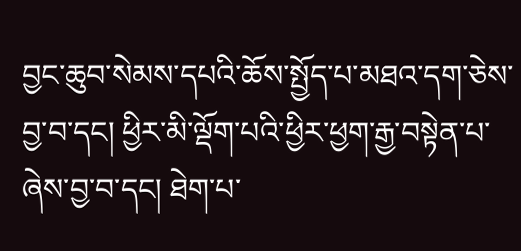བྱང་ཆུབ་སེམས་དཔའི་ཆོས་སྤྱོད་པ་མཐའ་དག་ཅེས་བྱ་བ་དང། ཕྱིར་མི་ལྡོག་པའི་ཕྱིར་ཕྱག་རྒྱ་བསྟེན་པ་ཞེས་བྱ་བ་དང། ཐེག་པ་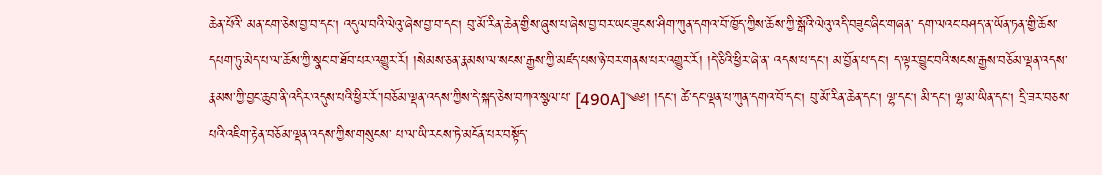ཆེན་པོའི་ མན་ངག་ཅེས་བྱ་བ་དང། འདུལ་བའི་ལེའུ་ཞེས་བྱ་བ་དང། བུ་མོ་རིན་ཆེན་གྱིས་ཞུས་པ་ཞེས་བྱ་བར་ཡང་ཟུངས་ཤིག་ཀུན་དགའ་བོ་ཁྱོད་ཀྱིས་ཆོས་ཀྱི་སྒོའི་ལེའུ་འདི་བཟུང་ཞིང་གཞན་ དག་ལའང་བཤད་ན་ཡོན་ཏན་གྱི་ཆོས་དཔག་ཏུ་མེད་པ་ལ་ཆོས་ཀྱི་སྣང་བ་ཐོབ་པར་འགྱུར་རོ། །སེམས་ཅན་རྣམས་ལ་སངས་རྒྱས་ཀྱི་མཛད་པས་ཉེ་བར་གནས་པར་འགྱུར་རོ། །དེ་ཅིའི་ཕྱིར་ཞེ་ན་ འདས་པ་དང། མ་བྱོན་པ་དང། ད་ལྟར་བྱུང་བའི་སངས་རྒྱས་བཅོམ་ལྡན་འདས་རྣམས་ཀྱི་བྱང་ཆུབ་ནི་འདིར་འདུས་པའི་ཕྱིར་རོ་།བཅོམ་ལྡན་འདས་ཀྱིས་དེ་སྐད་ཅེས་བཀའ་སྩལ་པ་ [490A]༄༅། །དང། ཚེ་དང་ལྡན་པ་ཀུན་དགའ་བོ་དང། བུ་མོ་རིན་ཆེན་དང། ལྷ་དང། མི་དང། ལྷ་མ་ཡིན་དང། དྲི་ཟར་བཅས་པའི་འཇིག་རྟེན་བཅོམ་ལྡན་འདས་ཀྱིས་གསུངས་ པ་ལ་ཡི་རངས་ཏེ་མངོན་པར་བསྟོད་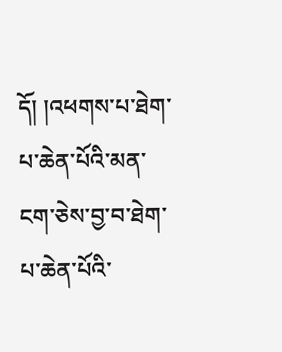དོ། །འཕགས་པ་ཐེག་པ་ཆེན་པོའི་མན་ངག་ཅེས་བྱ་བ་ཐེག་པ་ཆེན་པོའི་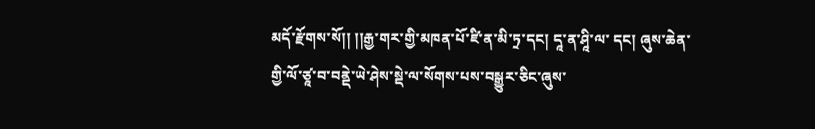མདོ་རྫོགས་སོ།། །།རྒྱ་གར་གྱི་མཁན་པོ་ཛི་ན་མི་ཏྲ་དང། དཱ་ན་ཤཱི་ལ་ དང། ཞུས་ཆེན་གྱི་ལོ་ཙཱ་བ་བནྡེ་ཡེ་ཤེས་སྡེ་ལ་སོགས་པས་བསྒྱུར་ཅིང་ཞུས་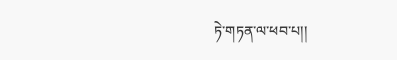ཏེ་གཏན་ལ་ཕབ་པ།།